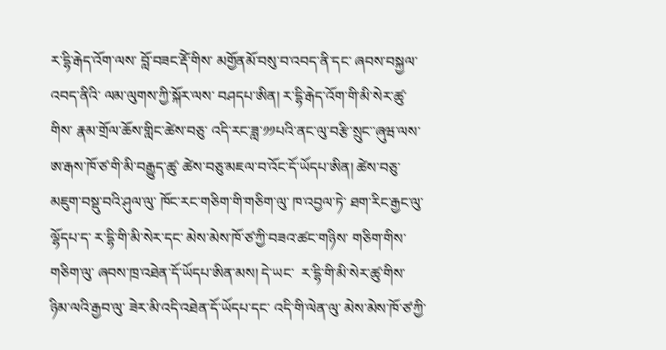ར་དྷི་རྒེད་འོག་ལས་ བློ་བཟང་རྡོེ་གིས་ མགྱོནམོ་བསུ་བ་འབད་ནི་དང་ ཞབས་བསྐྱལ་འབད་ནིའི་ ལམ་ལུགས་ཀྱི་སྐོར་ལས་ བཤདཔ་ཨིན། ར་དྷི་རྒེད་འོག་གི་མི་སེར་ཚུ་གིས་ རྣམ་གྲོལ་ཆོས་གླིང་ཚེས་བཅུ་ འདི་རང་ཟླ་༡༡པའི་ནང་ལུ་བརྩི་སྲུང་་ཞུཝ་ལས་ ཨ་རྒས་ཁོ་ཙ་གི་མི་བརྒྱུད་ཚུ་ ཚེས་བཅུ་མཇལ་བ་འོང་དོ་ཡོདཔ་ཨིན། ཚེས་བཅུ་མཇུག་བསྡུ་བའི་ཤུལ་ལུ་ ཁོང་རང་གཅིག་གི་གཅིག་ལུ་ ཁ་འབྱལ་ཏེ་ ཐག་རིང་རྒྱང་ལུ་ལྷོདཔ་ད་ ར་དྷི་གི་མི་སེར་དང་ མེས་མེས་ཁོ་ཙ་ཀྱི་བཟའ་ཚང་གཉིས་ གཅིག་གིས་གཅིག་ལུ་ ཞབས་ཁྲ་འཐེན་དོ་ཡོདཔ་ཨིན་མས། དེ་ཡང་  ར་དྷི་གི་མི་སེར་ཚུ་གིས་ ཉིམ་ལའི་རྒྱབ་ལུ་ ཟེར་མི་འདི་འཐེན་དོ་ཡོདཔ་དང་ འདི་གི་ལེན་ལུ་ མེས་མེས་ཁོ་ཙ་ཀྱི་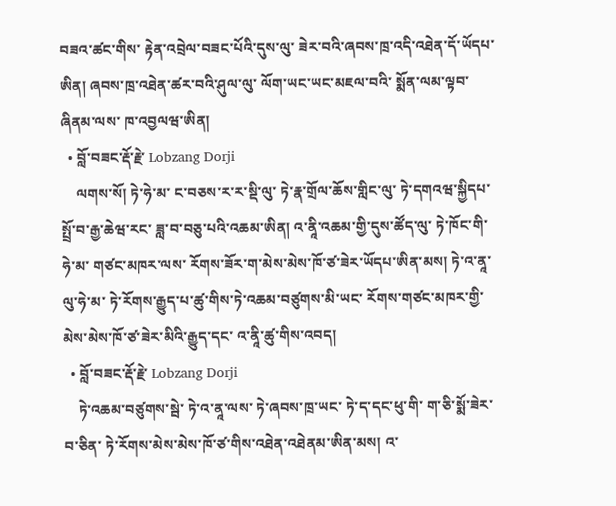བཟའ་ཚང་གིས་ རྟེན་འབྲེལ་བཟང་པོའི་དུས་ལུ་ ཟེར་བའི་ཞབས་ཁྲ་འདི་འཐེན་དོ་ཡོདཔ་ཨིན། ཞབས་ཁྲ་འཐེན་ཚར་བའི་ཤུལ་ལུ་ ལོག་ཡང་ཡང་མཇལ་བའི་ སྨོན་ལམ་ལྟབ་ཞིནམ་ལས་ ཁ་འབྱལཝ་ཨིན།
  • བློ་བཟང་རྡོ་རྗེ་ Lobzang Dorji
    ལགས་སོ། ཏེ་ཧེ་མ་ ང་བཅས་ར་ར་སྡི་ལུ་ ཏེ་རྣ་གྲོལ་ཆོས་གླིང་ལུ་ ཏེ་དགའཝ་སྐྱིདཔ་སྤྲོ་བ་རྒྱ་ཆེཝ་རང་ ཟླ་བ་བཅུ་པའི་འཆམ་ཨིན། འ་ནཱི་འཆམ་གྱི་དུས་ཚོད་ལུ་ ཏེ་ཁོང་གི་ ཧེ་མ་ གཙང་མཁར་ལས་ རོགས་ཟོར་ག་མེས་མེས་ཁོ་ཙ་ཟེར་ཡོདཔ་ཨིན་མས། ཏེ་འ་ནཱ་ལུ་ཧེ་མ་ ཏེ་རོགས་རྒྱུད་པ་ཚུ་གིས་ཏེ་འཆམ་བཙུགས་མི་ཡང་ རོགས་གཙང་མཁར་གྱི་མེས་མེས་ཁོ་ཙ་ཟེར་མིའི་རྒྱུད་དང་ འ་ནཱི་ཚུ་གིས་འབད།
  • བློ་བཟང་རྡོ་རྗེ་ Lobzang Dorji
    ཏེ་འཆམ་བཙུགས་སྦེ་ ཏེ་འ་ནཱ་ལས་ ཏེ་ཞབས་ཁྲ་ཡང་ ཏེ་ད་དང་ཕུ་གི་ ག་ཅི་སྨོ་ཟེར་བ་ཅིན་ ཏེ་རོགས་མེས་མེས་ཁོ་ཙ་གིས་འཐེན་འཐེནམ་ཨིན་མས། འ་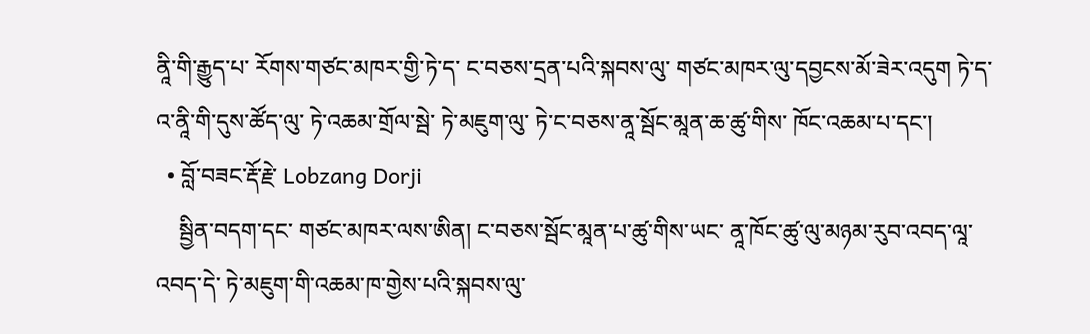ནཱི་གི་རྒྱུད་པ་ རོགས་གཙང་མཁར་གྱི་ཏེ་ད་ ང་བཅས་དྲན་པའི་སྐབས་ལུ་ གཙང་མཁར་ལུ་དབྱངས་མོ་ཟེར་འདུག ཏེ་ད་ འ་ནཱི་གི་དུས་ཚོད་ལུ་ ཏེ་འཆམ་གྲོལ་སྦེ་ ཏེ་མཇུག་ལུ་ ཏེ་ང་བཅས་ནཱ་སྦོང་མཱན་ཆ་ཚུ་གིས་ ཁོང་འཆམ་པ་དང་།
  • བློ་བཟང་རྡོ་རྗེ་ Lobzang Dorji
    སྦྱིན་བདག་དང་ གཙང་མཁར་ལས་ཨིན། ང་བཅས་སྦོང་མཱན་པ་ཚུ་གིས་ཡང་ ནཱ་ཁོང་ཚུ་ལུ་མཉམ་རུབ་འབད་ལཱ་འབད་དེ་ ཏེ་མཇུག་གི་འཆམ་ཁ་གྱེས་པའི་སྐབས་ལུ་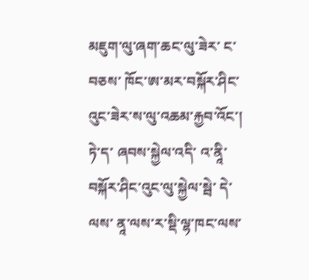མཇུག་ལུ་ཞག་ཆང་ལུ་ཟེར་ ང་བཅས་ ཁོང་ཨ་མར་བསྐོར་ཤིང་འུང་ཟེར་ས་ལུ་འཆམ་རྐྱབ་འོང་། ཏེ་ད་ ཞབས་སྐྱེལ་འདི་ འ་ནཱི་བསྐོར་ཤིང་འུང་ལུ་སྐྱེལ་སྦེ་ དེ་ལས་ ནཱ་ལས་ར་སྡི་ལྷ་ཁང་ལས་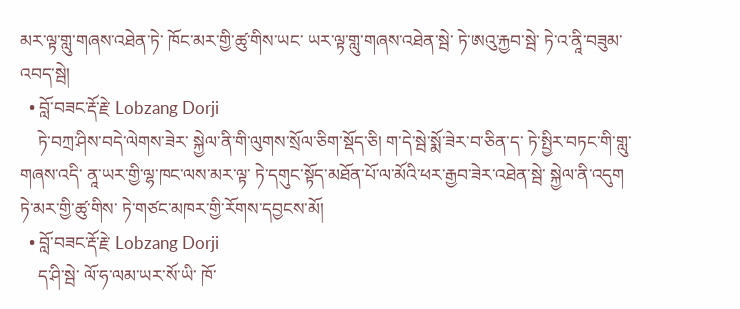མར་ལྟ་གླུ་གཞས་འཐེན་ཏེ་ ཁོང་མར་གྱི་ཚུ་གིས་ཡང་ ཡར་ལྟ་གླུ་གཞས་འཐེན་སྦེ་ ཏེ་ཨའུ་རྐྱབ་སྦེ་ ཏེ་འ་ནཱི་བཟུམ་འབད་སྦེ།
  • བློ་བཟང་རྡོ་རྗེ་ Lobzang Dorji
    ཏེ་བཀྲ་ཤིས་བདེ་ལེགས་ཟེར་ སྐྱེལ་ནི་གི་ལུགས་སྲོལ་ཅིག་སྡོད་ཅི། ག་དེ་སྦེ་སྨོ་ཟེར་བ་ཅིན་ད་ ཏེ་སྤྱིར་བཏང་གི་གླུ་གཞས་འདི་ ནཱ་ཡར་གྱི་ལྷ་ཁང་ལས་མར་ལྟ་ ཏེ་དགུང་སྟོད་མཐོན་པོ་ལ་མོའི་ཕར་རྒྱབ་ཟེར་འཐེན་སྦེ་ སྐྱེལ་ནི་འདུག ཏེ་མར་གྱི་ཚུ་གིས་ ཏེ་གཙང་མཁར་གྱི་རོགས་དབྱངས་མོ།
  • བློ་བཟང་རྡོ་རྗེ་ Lobzang Dorji
    ད་ཤི་སྦེ་ ལོ་ཧ་ལམ་ཡར་སོ་ཡི་ ཁོ་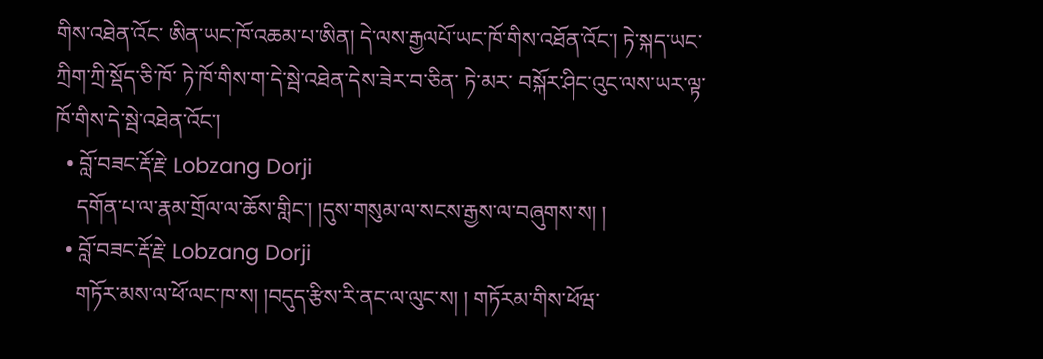གིས་འཐེན་འོང་ ཨིན་ཡང་ཁོ་འཆམ་པ་ཨིན། དེ་ལས་རྒྱལཔོ་ཡང་ཁོ་གིས་འཐོན་འོང་། ཏེ་སྐད་ཡང་ཀྲིག་ཀྲི་སྡོད་ཅི་ཁོ་ ཏེ་ཁོ་གིས་ག་དེ་སྦེ་འཐེན་དེས་ཟེར་བ་ཅིན་ ཏེ་མར་ བསྐོར་ཤིང་འུང་ལས་ཡར་ལྟ་ ཁོ་གིས་དེ་སྦེ་འཐེན་འོང་།
  • བློ་བཟང་རྡོ་རྗེ་ Lobzang Dorji
    དགོན་པ་ལ་རྣམ་གྲོལ་ལ་ཆོས་གླིང་། །དུས་གསུམ་ལ་སངས་རྒྱས་ལ་བཞུགས་ས། །
  • བློ་བཟང་རྡོ་རྗེ་ Lobzang Dorji
    གཏོར་མས་ལ་ཕོ་ལང་ཁ་ས། །བདུད་རྩིས་རི་ནང་ལ་ལུང་ས། ། གཏོརམ་གིས་ཕོཝ་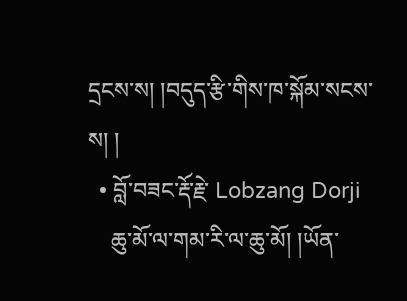དྲངས་ས། །བདུད་རྩི་གིས་ཁ་སྐོམ་སངས་ས། །
  • བློ་བཟང་རྡོ་རྗེ་ Lobzang Dorji
    ཆུ་མོ་ལ་གམ་རི་ལ་ཆུ་མོ། །ཡོན་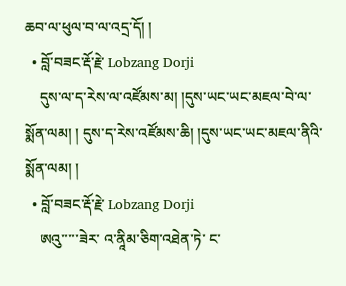ཆབ་ལ་ཕུལ་བ་ལ་འདྲ་དོ། །
  • བློ་བཟང་རྡོ་རྗེ་ Lobzang Dorji
    དུས་ལ་ད་རེས་ལ་འཛོམས་མ། །དུས་ཡང་ཡང་མཇལ་བེ་ལ་སྨོན་ལམ། ། དུས་ད་རེས་འཛོམས་ཆི། །དུས་ཡང་ཡང་མཇལ་ནིའི་སྨོན་ལམ། །
  • བློ་བཟང་རྡོ་རྗེ་ Lobzang Dorji
    ཨའུ་་་་་ཟེར་ འ་ནཱིམ་ཅིག་འཐེན་ཏེ་ ང་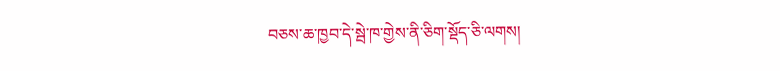བཅས་ཆ་ཁྱབ་དེ་སྦེ་ཁ་གྱེས་ནི་ཅིག་སྡོད་ཅི་ལགས།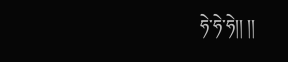ཧེ་ཧེ་ཧེ།། །།